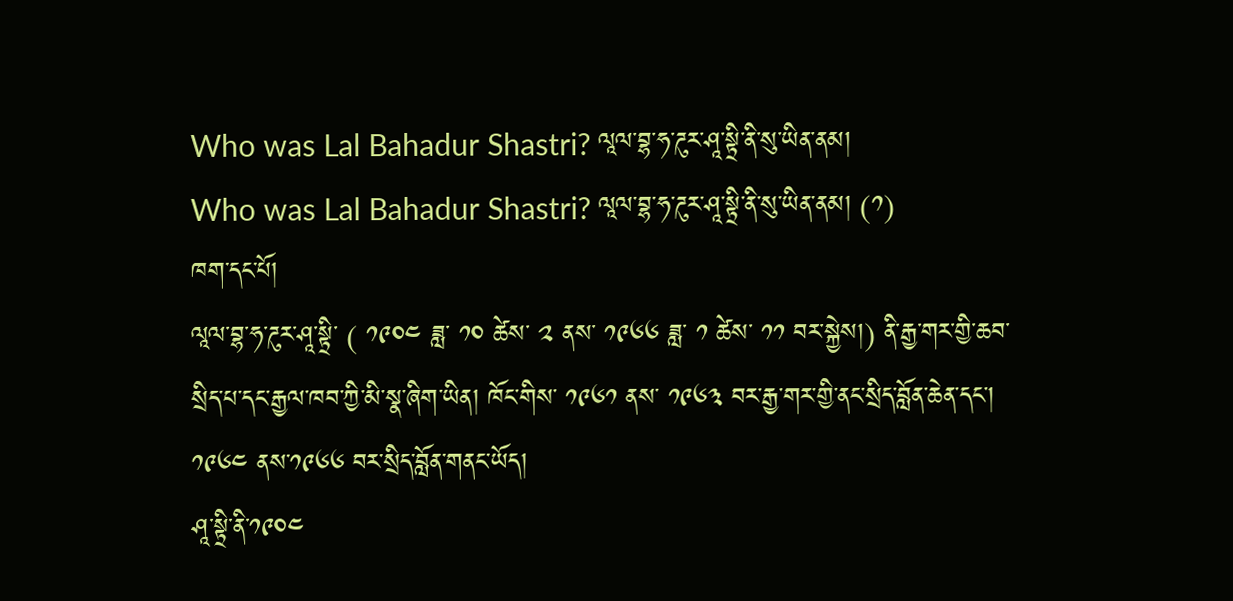Who was Lal Bahadur Shastri? ལཱལ་བྷ་ཧ་ཌུར་ཤཱ་སྟྲི་ནི་སུ་ཡིན་ནམ།
Who was Lal Bahadur Shastri? ལཱལ་བྷ་ཧ་ཌུར་ཤཱ་སྟྲི་ནི་སུ་ཡིན་ནམ། (༡)
ཁག་དང་པོ།
ལཱལ་བྷ་ཧ་ཌུར་ཤཱ་སྟྲི་ ( ༡༩༠༤ ཟླ་ ༡༠ ཚེས་ ༢ ནས་ ༡༩༦༦ ཟླ་ ༡ ཚེས་ ༡༡ བར་སྐྱེས།) ནི་རྒྱ་གར་གྱི་ཆབ་སྲིད་པ་དང་རྒྱལ་ཁབ་ཀྱི་མི་སྣ་ཞིག་ཡིན། ཁོང་གིས་ ༡༩༦༡ ནས་ ༡༩༦༣ བར་རྒྱ་གར་གྱི་ནང་སྲིད་བློན་ཆེན་དང་། ༡༩༦༤ ནས་༡༩༦༦ བར་སྲིད་བློན་གནང་ཡོད།
ཤཱ་སྟྲི་ནི་༡༩༠༤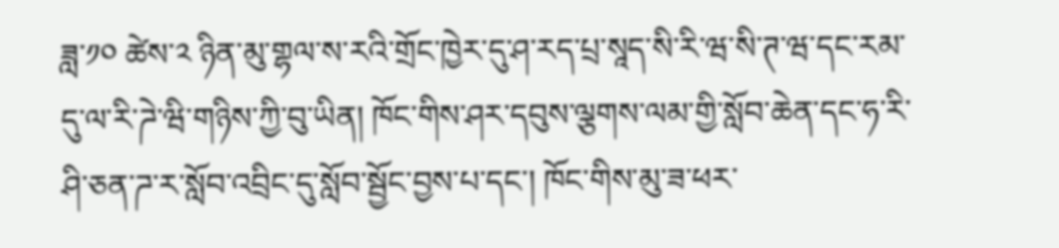ཟླ་༡༠ ཚེས་༢ ཉིན་མུ་གྷལ་ས་རའི་གྲོང་ཁྱེར་དུ་ཤ་རད་པྲ་སཱད་སི་རི་ཝ་སི་ཊ་ཝ་དང་རམ་དུ་ལ་རི་ཌེ་ཝི་གཉིས་ཀྱི་བུ་ཡིན། ཁོང་གིས་ཤར་དབུས་ལྕགས་ལམ་གྱི་སློབ་ཆེན་དང་ཧ་རི་ཤི་ཅན་ཌ་ར་སློབ་འབྲིང་དུ་སློབ་སྦྱོང་བྱས་པ་དང་། ཁོང་གིས་མུ་ཟ་ཕར་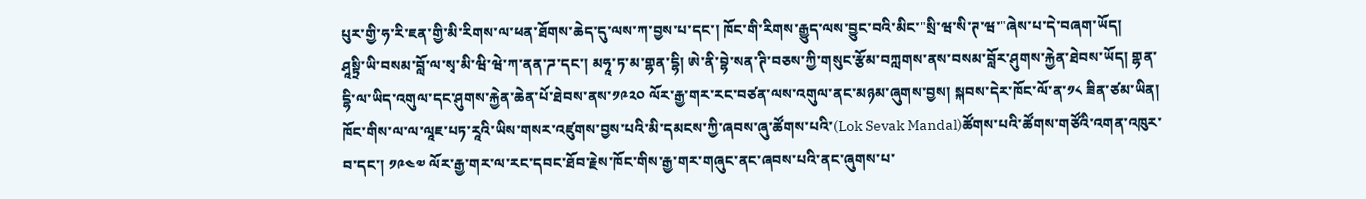པུར་གྱི་ཧ་རི་ཇན་གྱི་མི་རིགས་ལ་ཕན་ཐོགས་ཆེད་དུ་ལས་ཀ་བྱས་པ་དང་། ཁོང་གི་རིགས་རྒྱུད་ལས་བྱུང་བའི་མིང་"སྲི་ཝ་སི་ཊ་ཝ་"ཞེས་པ་དེ་བཞག་ཡོད།
ཤཱསྟྲི་ཡི་བསམ་བློ་ལ་སྭ་མི་ཝི་ཝེ་ཀ་ནན་ཌ་དང་། མཧཱ་ཏ་མ་གྷན་དྷི། ཨེ་ནི་བྷེ་སན་ཊི་བཅས་ཀྱི་གསུང་རྩོམ་བཀླགས་ནས་བསམ་བློར་ཤུགས་རྐྱེན་ཐེབས་ཡོད། གྷན་དྷི་ལ་ཡིད་འགུལ་དང་ཤུགས་རྐྱེན་ཆེན་པོ་ཐེབས་ནས་༡༩༢༠ ལོར་རྒྱ་གར་རང་བཙན་ལས་འགུལ་ནང་མཉམ་ཞུགས་བྱས། སྐབས་དེར་ཁོང་ལོ་ན་༡༨ ཟིན་ཙམ་ཡིན། ཁོང་གིས་ལ་ལ་ལཱཇ་པཏ་རཱའི་ཡིས་གསར་འཛུགས་བྱས་པའི་མི་དམངས་ཀྱི་ཞབས་ཞུ་ཚོགས་པའི་(Lok Sevak Mandal)ཚོགས་པའི་ཚོགས་གཙོའི་འགན་འཁུར་བ་དང་། ༡༩༤༧ ལོར་རྒྱ་གར་ལ་རང་དབང་ཐོབ་རྗེས་ཁོང་གིས་རྒྱ་གར་གཞུང་ནང་ཞབས་པའི་ནང་ཞུགས་པ་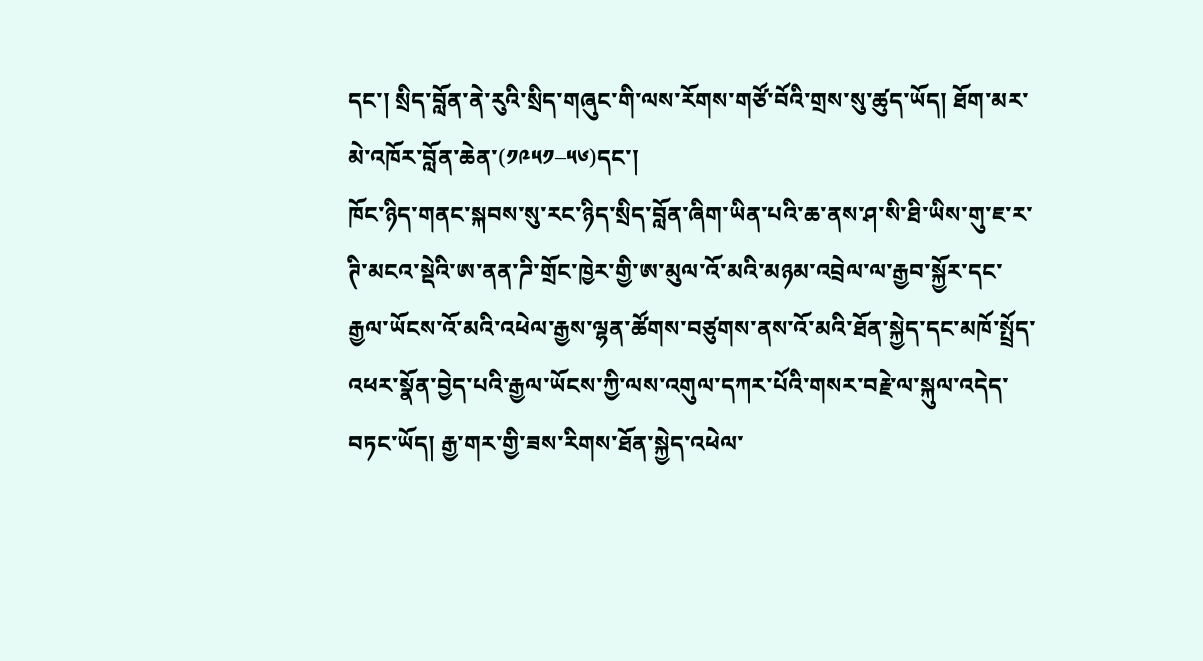དང་། སྲིད་བློན་ནེ་རུའི་སྲིད་གཞུང་གི་ལས་རོགས་གཙོ་བོའི་གྲས་སུ་ཚུད་ཡོད། ཐོག་མར་མེ་འཁོར་བློན་ཆེན་(༡༩༥༡–༥༦)དང་།
ཁོང་ཉིད་གནང་སྐབས་སུ་རང་ཉིད་སྲིད་བློན་ཞིག་ཡིན་པའི་ཆ་ནས་ཤ་སི་ཐི་ཡིས་གུ་ཇ་ར་ཊི་མངའ་སྡེའི་ཨ་ནན་ཌི་གྲོང་ཁྱེར་གྱི་ཨ་མུལ་འོ་མའི་མཉམ་འབྲེལ་ལ་རྒྱབ་སྐྱོར་དང་རྒྱལ་ཡོངས་འོ་མའི་འཕེལ་རྒྱས་ལྷན་ཚོགས་བཙུགས་ནས་འོ་མའི་ཐོན་སྐྱེད་དང་མཁོ་སྤྲོད་འཕར་སྣོན་བྱེད་པའི་རྒྱལ་ཡོངས་ཀྱི་ལས་འགུལ་དཀར་པོའི་གསར་བརྗེ་ལ་སྐུལ་འདེད་བཏང་ཡོད། རྒྱ་གར་གྱི་ཟས་རིགས་ཐོན་སྐྱེད་འཕེལ་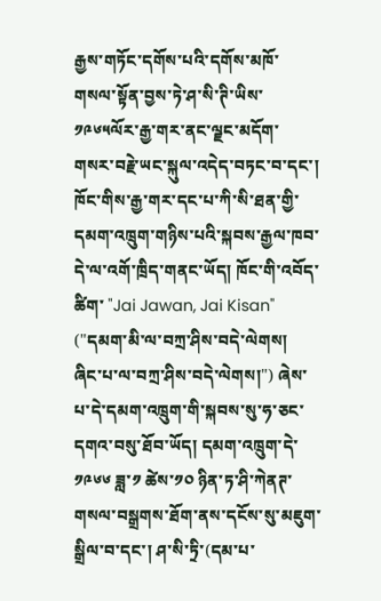རྒྱས་གཏོང་དགོས་པའི་དགོས་མཁོ་གསལ་སྟོན་བྱས་ཏེ་ཤ་སི་ཊི་ཡིས་༡༩༦༥ལོར་རྒྱ་གར་ནང་ལྗང་མདོག་གསར་བརྗེ་ཡང་སྐུལ་འདེད་བཏང་བ་དང་། ཁོང་གིས་རྒྱ་གར་དང་པ་ཀི་སི་ཐན་གྱི་དམག་འཁྲུག་གཉིས་པའི་སྐབས་རྒྱལ་ཁབ་དེ་ལ་འགོ་ཁྲིད་གནང་ཡོད། ཁོང་གི་འབོད་ཚིག་ "Jai Jawan, Jai Kisan" ("དམག་མི་ལ་བཀྲ་ཤིས་བདེ་ལེགས། ཞིང་པ་ལ་བཀྲ་ཤིས་བདེ་ལེགས།") ཞེས་པ་དེ་དམག་འཁྲུག་གི་སྐབས་སུ་ཧ་ཅང་དགའ་བསུ་ཐོབ་ཡོད། དམག་འཁྲུག་དེ་༡༩༦༦ ཟླ་༡ ཚེས་༡༠ ཉིན་ཏ་ཤི་ཀེནཊ་གསལ་བསྒྲགས་ཐོག་ནས་དངོས་སུ་མཇུག་སྒྲིལ་བ་དང་། ཤ་སི་ཏྲི་(དམ་པ་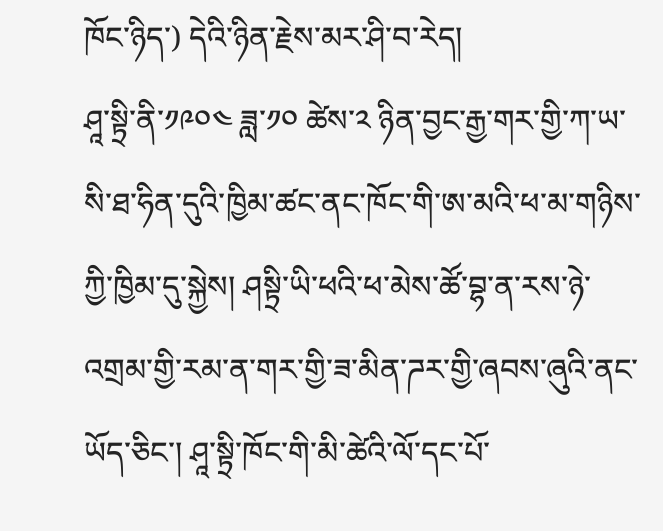ཁོང་ཉིད་) དེའི་ཉིན་རྗེས་མར་ཤི་བ་རེད།
ཤཱ་སྟྲི་ནི་༡༩༠༤ ཟླ་༡༠ ཚེས་༢ ཉིན་བྱང་རྒྱ་གར་གྱི་ཀ་ཡ་སི་ཐ་ཧིན་དུའི་ཁྱིམ་ཚང་ནང་ཁོང་གི་ཨ་མའི་ཕ་མ་གཉིས་ཀྱི་ཁྱིམ་དུ་སྐྱེས། ཤསྟྲི་ཡི་ཕའི་ཕ་མེས་ཚོ་བྷ་ན་རས་ཉེ་འགྲམ་གྱི་རམ་ན་གར་གྱི་ཟ་མིན་ཌར་གྱི་ཞབས་ཞུའི་ནང་ཡོད་ཅིང་། ཤཱ་སྟྲི་ཁོང་གི་མི་ཚེའི་ལོ་དང་པོ་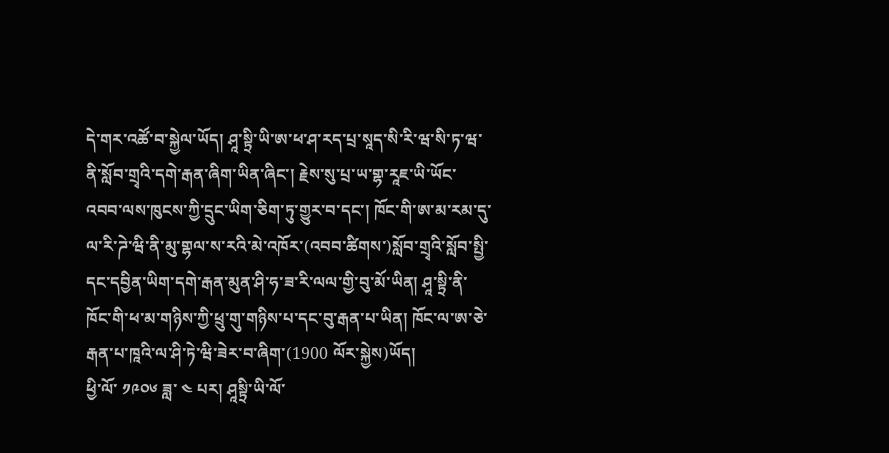དེ་གར་འཚོ་བ་སྐྱེལ་ཡོད། ཤཱ་སྟྲི་ཡི་ཨ་ཕ་ཤ་རད་པྲ་སཱད་སི་རི་ཝ་སི་ཏ་ཝ་ནི་སློབ་གྲྭའི་དགེ་རྒན་ཞིག་ཡིན་ཞིང་། རྗེས་སུ་པྲ་ཡ་གྷ་རཱཇ་ཡི་ཡོང་འབབ་ལས་ཁུངས་ཀྱི་དྲུང་ཡིག་ཅིག་ཏུ་གྱུར་བ་དང་། ཁོང་གི་ཨ་མ་རམ་དུ་ལ་རི་ཌེ་ཝི་ནི་མུ་གྷལ་ས་རའི་མེ་འཁོར་(འབབ་ཚིགས་)སློབ་གྲྭའི་སློབ་སྤྱི་དང་དབྱིན་ཡིག་དགེ་རྒན་མུན་ཤི་ཧ་ཟ་རི་ལལ་གྱི་བུ་མོ་ཡིན། ཤཱ་སྟྲི་ནི་ཁོང་གི་ཕ་མ་གཉིས་ཀྱི་ཕྲུ་གུ་གཉིས་པ་དང་བུ་རྒན་པ་ཡིན། ཁོང་ལ་ཨ་ཅེ་རྒན་པ་ཁཱའི་ལ་ཤི་ཏེ་ཝི་ཟེར་བ་ཞིག་(1900 ལོར་སྐྱེས)ཡོད།
ཕྱི་ལོ་ ༡༩༠༦ ཟླ་ ༤ པར། ཤཱསྟྲི་ཡི་ལོ་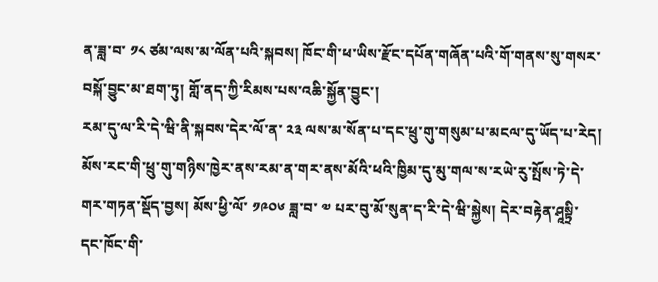ན་ཟླ་བ་ ༡༨ ཙམ་ལས་མ་ལོན་པའི་སྐབས། ཁོང་གི་ཕ་ཡིས་རྫོང་དཔོན་གཞོན་པའི་གོ་གནས་སུ་གསར་བསྐོ་བྱུང་མ་ཐག་ཏུ། གློ་ནད་ཀྱི་རིམས་པས་འཆི་སྐྱོན་བྱུང་།
རམ་དུ་ལ་རི་དེ་ཝི་ནི་སྐབས་དེར་ལོ་ན་ ༢༣ ལས་མ་སོན་པ་དང་ཕྲུ་གུ་གསུམ་པ་མངལ་དུ་ཡོད་པ་རེད། མོས་རང་གི་ཕྲུ་གུ་གཉིས་ཁྱེར་ནས་རམ་ན་གར་ནས་མོའི་ཕའི་ཁྱིམ་དུ་མུ་གལ་ས་རཡེ་རུ་སྤོས་ཏེ་དེ་གར་གཏན་སྡོད་བྱས། མོས་ཕྱི་ལོ་ ༡༩༠༦ ཟླ་བ་ ༧ པར་བུ་མོ་སུན་ད་རི་དེ་ཝི་སྐྱེས། དེར་བརྟེན་ཤཱསྟྲི་དང་ཁོང་གི་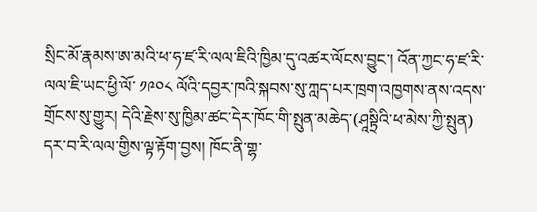སྲིང་མོ་རྣམས་ཨ་མའི་ཕ་ཧ་ཛ་རི་ལལ་ཇིའི་ཁྱིམ་དུ་འཚར་ལོངས་བྱུང་། འོན་ཀྱང་ཧ་ཛ་རི་ལལ་ཇི་ཡང་ཕྱི་ལོ་ ༡༩༠༨ ལོའི་དབྱར་ཁའི་སྐབས་སུ་ཀླད་པར་ཁྲག་འཁྱགས་ནས་འདས་གྲོངས་སུ་གྱུར། དེའི་རྗེས་སུ་ཁྱིམ་ཚང་དེར་ཁོང་གི་སྤུན་མཆེད་(ཤཱསྟྲིའི་ཕ་མེས་ཀྱི་སྤུན) དར་བ་རི་ལལ་གྱིས་ལྟ་རྟོག་བྱས། ཁོང་ནི་གྷ་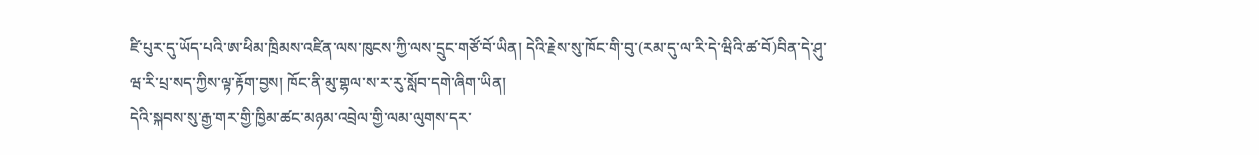ཛི་པུར་དུ་ཡོད་པའི་ཨ་ཕིམ་ཁྲིམས་འཛིན་ལས་ཁུངས་ཀྱི་ལས་དྲུང་གཙོ་བོ་ཡིན། དེའི་རྗེས་སུ་ཁོང་གི་བུ་(རམ་དུ་ལ་རི་དེ་ཝིའི་ཚ་བོ)བིན་དེ་ཤུ་ཝ་རི་པྲ་སད་ཀྱིས་ལྟ་རྟོག་བྱས། ཁོང་ནི་མུ་གྷལ་ས་ར་རུ་སློབ་དགེ་ཞིག་ཡིན།
དེའི་སྐབས་སུ་རྒྱ་གར་གྱི་ཁྱིམ་ཚང་མཉམ་འབྲེལ་གྱི་ལམ་ལུགས་དར་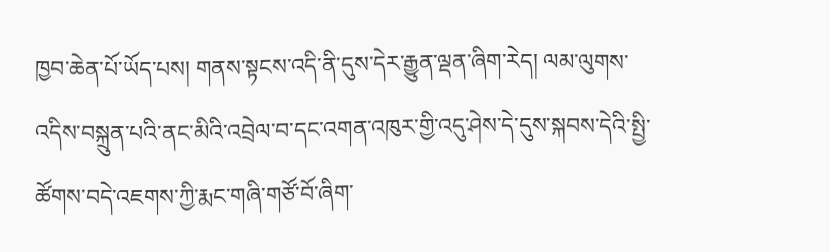ཁྱབ་ཆེན་པོ་ཡོད་པས། གནས་སྟངས་འདི་ནི་དུས་དེར་རྒྱུན་ལྡན་ཞིག་རེད། ལམ་ལུགས་འདིས་བསྐྲུན་པའི་ནང་མིའི་འབྲེལ་བ་དང་འགན་འཁུར་གྱི་འདུ་ཤེས་དེ་དུས་སྐབས་དེའི་སྤྱི་ཚོགས་བདེ་འཇགས་ཀྱི་རྨང་གཞི་གཙོ་བོ་ཞིག་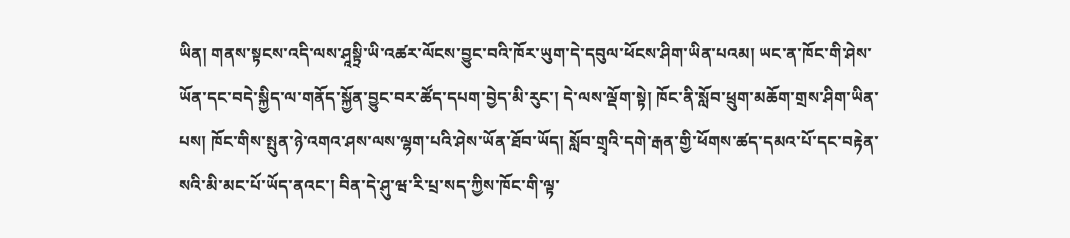ཡིན། གནས་སྟངས་འདི་ལས་ཤཱསྟྲི་ཡི་འཚར་ལོངས་བྱུང་བའི་ཁོར་ཡུག་དེ་དབུལ་ཕོངས་ཤིག་ཡིན་པའམ། ཡང་ན་ཁོང་གི་ཤེས་ཡོན་དང་བདེ་སྐྱིད་ལ་གནོད་སྐྱོན་བྱུང་བར་ཚོད་དཔག་བྱེད་མི་རུང་། དེ་ལས་ལྡོག་སྟེ། ཁོང་ནི་སློབ་ཕྲུག་མཆོག་གྲས་ཤིག་ཡིན་པས། ཁོང་གིས་སྤུན་ཉེ་འགའ་ཤས་ལས་ལྷག་པའི་ཤེས་ཡོན་ཐོབ་ཡོད། སློབ་གྲྭའི་དགེ་རྒན་གྱི་ཕོགས་ཚད་དམའ་པོ་དང་བརྟེན་སའི་མི་མང་པོ་ཡོད་ནའང་། བིན་དེ་ཤུ་ཝ་རི་པྲ་སད་ཀྱིས་ཁོང་གི་ལྟ་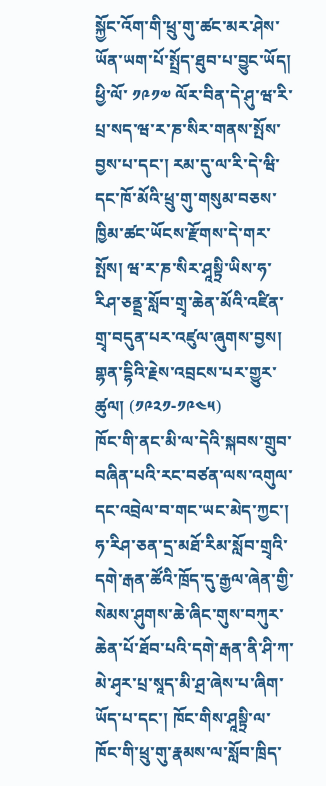སྐྱོང་འོག་གི་ཕྲུ་གུ་ཚང་མར་ཤེས་ཡོན་ཡག་པོ་སྤྲོད་ཐུབ་པ་བྱུང་ཡོད།
ཕྱི་ལོ་ ༡༩༡༧ ལོར་བིན་དེ་ཤུ་ཝ་རི་པྲ་སད་ཝ་ར་ཎ་སིར་གནས་སྤོས་བྱས་པ་དང་། རམ་དུ་ལ་རི་དེ་ཝི་དང་ཁོ་མོའི་ཕྲུ་གུ་གསུམ་བཅས་ཁྱིམ་ཚང་ཡོངས་རྫོགས་དེ་གར་སྤོས། ཝ་ར་ཎ་སིར་ཤཱསྟྲི་ཡིས་ཧ་རིཤ་ཅནྡྲ་སློབ་གྲྭ་ཆེན་མོའི་འཛིན་གྲྭ་བདུན་པར་འཛུལ་ཞུགས་བྱས།
གྷན་དྷིའི་རྗེས་འབྲངས་པར་གྱུར་ཚུལ། (༡༩༢༡-༡༩༤༥)
ཁོང་གི་ནང་མི་ལ་དེའི་སྐབས་གྲུབ་བཞིན་པའི་རང་བཙན་ལས་འགུལ་དང་འབྲེལ་བ་གང་ཡང་མེད་ཀྱང་། ཧ་རིཤ་ཅན་དྲ་མཐོ་རིམ་སློབ་གྲྭའི་དགེ་རྒན་ཚོའི་ཁྲོད་དུ་རྒྱལ་ཞེན་གྱི་སེམས་ཤུགས་ཆེ་ཞིང་གུས་བཀུར་ཆེན་པོ་ཐོབ་པའི་དགེ་རྒན་ནི་ཤི་ཀ་མེ་ཤྭར་པྲ་སཱད་མི་ཤྲ་ཞེས་པ་ཞིག་ཡོད་པ་དང་། ཁོང་གིས་ཤཱསྟྲི་ལ་ཁོང་གི་ཕྲུ་གུ་རྣམས་ལ་སློབ་ཁྲིད་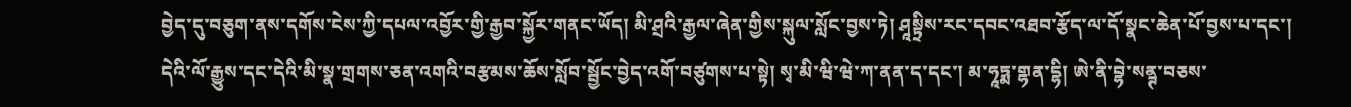བྱེད་དུ་བཅུག་ནས་དགོས་ངེས་ཀྱི་དཔལ་འབྱོར་གྱི་རྒྱབ་སྐྱོར་གནང་ཡོད། མི་ཤྲའི་རྒྱལ་ཞེན་གྱིས་སྐུལ་སློང་བྱས་ཏེ། ཤཱསྟྲིས་རང་དབང་འཐབ་རྩོད་ལ་དོ་སྣང་ཆེན་པོ་བྱས་པ་དང་། དེའི་ལོ་རྒྱུས་དང་དེའི་མི་སྣ་གྲགས་ཅན་འགའི་བརྩམས་ཆོས་སློབ་སྦྱོང་བྱེད་འགོ་བཙུགས་པ་སྟེ། སྭ་མི་ཝི་ཝེ་ཀ་ནན་ད་དང་། མ་ཧཱཏྨ་གྷན་དྷི། ཨེ་ནི་བྷེ་སནྚ་བཅས་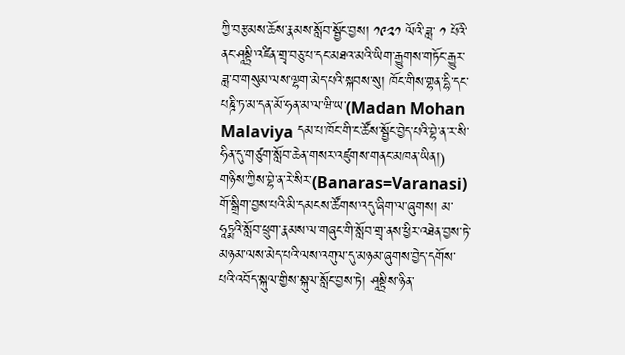ཀྱི་བརྩམས་ཆོས་རྣམས་སློབ་སྦྱོང་བྱས། ༡༩༢༡ ལོའི་ཟླ་ ༡ པོའི་ནང་ཤཱསྟྲི་འཛིན་གྲྭ་བཅུ་པ་དང་མཐའ་མའི་ཡིག་རྒྱུགས་གཏོང་རྒྱུར་ཟླ་བ་གསུམ་ལས་ལྷག་མེད་པའི་སྐབས་སུ། ཁོང་གིས་གྷན་དྷི་དང་པཎྜི་ཏ་མ་དན་མོ་ཧན་མ་ལ་ཝི་ཡ་(Madan Mohan Malaviya དམ་པ་ཁོང་གི་ང་ཚོས་སྦྱོང་བྱེད་པའི་བྷེ་ན་ར་སི་ཧིན་དུ་གཙུག་སློབ་ཆེན་གསར་འཛུགས་གནང་མཁན་ཡིན།) གཉིས་ཀྱིས་བྷེ་ན་རེ་སིར་(Banaras=Varanasi) གོ་སྒྲིག་བྱས་པའི་མི་དམངས་ཚོགས་འདུ་ཞིག་ལ་ཞུགས། མ་ཧཱཏྨའི་སློབ་ཕྲུག་རྣམས་ལ་གཞུང་གི་སློབ་གྲྭ་ནས་ཕྱིར་འཐེན་བྱས་ཏེ་མཉམ་ལས་མེད་པའི་ལས་འགུལ་དུ་མཉམ་ཞུགས་བྱེད་དགོས་པའི་འབོད་སྐུལ་གྱིས་སྐུལ་སློང་བྱས་ཏེ། ཤཱསྟྲིས་ཉིན་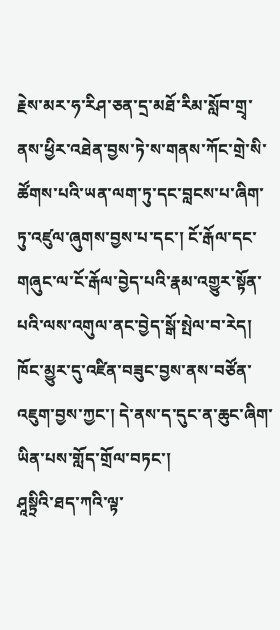རྗེས་མར་ཧ་རིཤ་ཅན་དྲ་མཐོ་རིམ་སློབ་གྲྭ་ནས་ཕྱིར་འཐེན་བྱས་ཏེ་ས་གནས་ཀོང་གྲེ་སི་ཚོགས་པའི་ཡན་ལག་ཏུ་དང་བླངས་པ་ཞིག་ཏུ་འཛུལ་ཞུགས་བྱས་པ་དང་། ངོ་རྒོལ་དང་གཞུང་ལ་ངོ་རྒོལ་བྱེད་པའི་རྣམ་འགྱུར་སྟོན་པའི་ལས་འགུལ་ནང་བྱེད་སྒོ་སྤེལ་བ་རེད། ཁོང་མྱུར་དུ་འཛིན་བཟུང་བྱས་ནས་བཙོན་འཇུག་བྱས་ཀྱང་། དེ་ནས་ད་དུང་ན་ཆུང་ཞིག་ཡིན་པས་གློད་གྲོལ་བཏང་།
ཤཱསྟྲིའི་ཐད་ཀའི་ལྟ་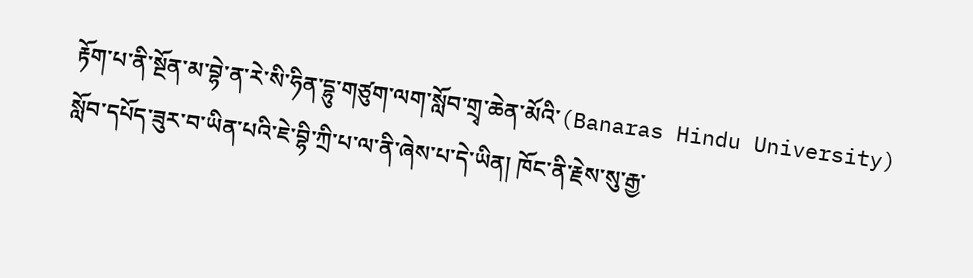རྟོག་པ་ནི་སྔོན་མ་བྷེ་ན་རེ་སི་ཧིན་དྷུ་གཙུག་ལག་སློབ་གྲྭ་ཆེན་མོའི་(Banaras Hindu University) སློབ་དཔོད་ཟུར་བ་ཡིན་པའི་ཇེ་བྷི་ཀྲི་པ་ལ་ནི་ཞེས་པ་དེ་ཡིན། ཁོང་ནི་རྗེས་སུ་རྒྱ་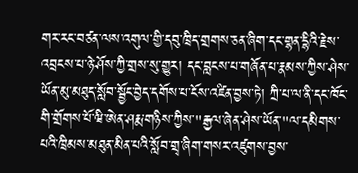གར་རང་བཙན་ལས་འགུལ་གྱི་དབུ་ཁྲིད་གྲགས་ཅན་ཞིག་དང་གྷན་དྷིའི་རྗེས་འབྲངས་པ་ཉེ་ཤོས་ཀྱི་གྲས་སུ་གྱུར། དང་བླངས་པ་གཞོན་པ་རྣམས་ཀྱིས་ཤེས་ཡོན་མུ་མཐུད་སློབ་སྦྱོང་བྱེད་དགོས་པ་ངོས་འཛིན་བྱས་ཏེ། ཀྲི་པ་ལ་ནི་དང་ཁོང་གི་གྲོགས་པོ་ཝི་ཨེན་ཤརྨ་གཉིས་ཀྱིས་"རྒྱལ་ཞེན་ཤེས་ཡོན་"ལ་དམིགས་པའི་ཁྲིམས་མཐུན་མིན་པའི་སློབ་གྲྭ་ཞིག་གསར་འཛུགས་བྱས་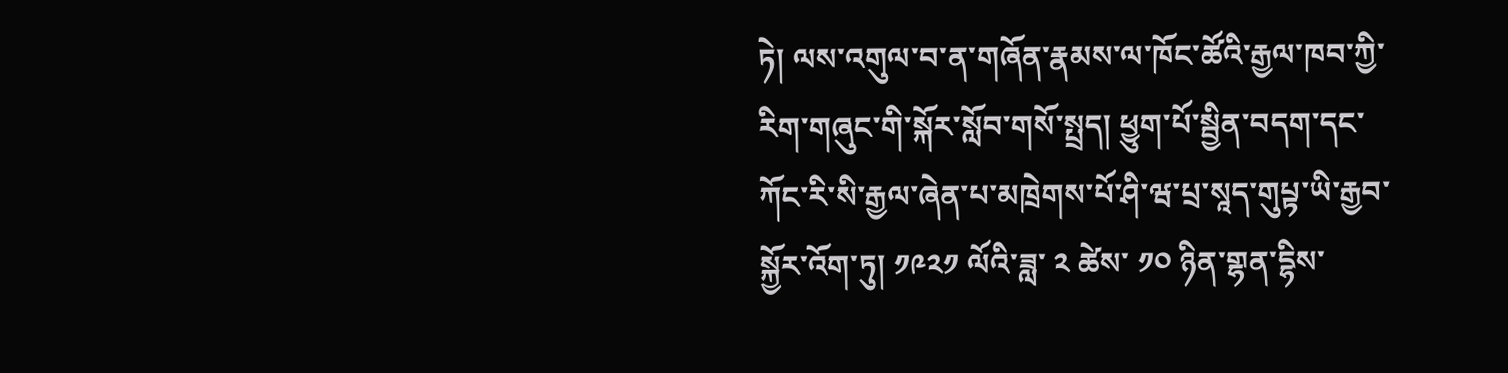ཏེ། ལས་འགུལ་བ་ན་གཞོན་རྣམས་ལ་ཁོང་ཚོའི་རྒྱལ་ཁབ་ཀྱི་རིག་གཞུང་གི་སྐོར་སློབ་གསོ་སྤྲད། ཕྱུག་པོ་སྦྱིན་བདག་དང་ཀོང་རི་སི་རྒྱལ་ཞེན་པ་མཁྲེགས་པོ་ཤི་ཝ་པྲ་སཱད་གུཔྟ་ཡི་རྒྱབ་སྐྱོར་འོག་ཏུ། ༡༩༢༡ ལོའི་ཟླ་ ༢ ཚེས་ ༡༠ ཉིན་གྷན་དྷིས་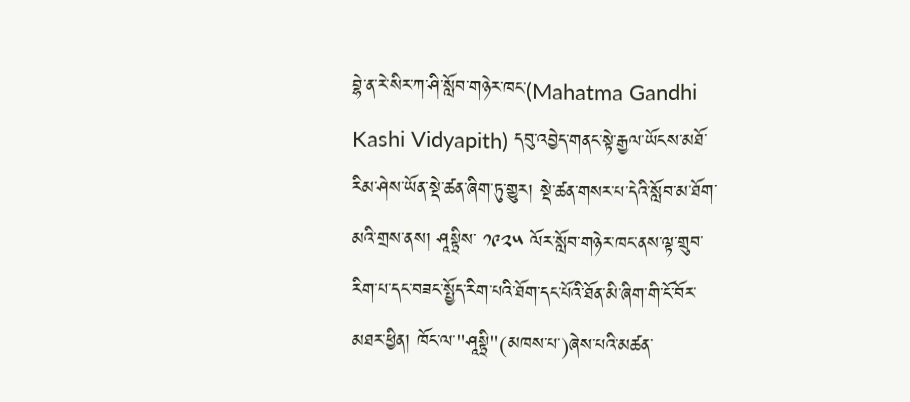བྷེ་ན་རེ་སིར་ཀ་ཤི་སློབ་གཉེར་ཁང་(Mahatma Gandhi Kashi Vidyapith) དབུ་འབྱེད་གནང་སྟེ་རྒྱལ་ཡོངས་མཐོ་རིམ་ཤེས་ཡོན་སྡེ་ཚན་ཞིག་ཏུ་གྱུར། སྡེ་ཚན་གསར་པ་དེའི་སློབ་མ་ཐོག་མའི་གྲས་ནས། ཤཱསྟྲིས་ ༡༩༢༥ ལོར་སློབ་གཉེར་ཁང་ནས་ལྟ་གྲུབ་རིག་པ་དང་བཟང་སྤྱོད་རིག་པའི་ཐོག་དང་པོའི་ཐོན་མི་ཞིག་གི་ངོ་བོར་མཐར་ཕྱིན། ཁོང་ལ་"ཤཱསྟྲི"(མཁས་པ་)ཞེས་པའི་མཚན་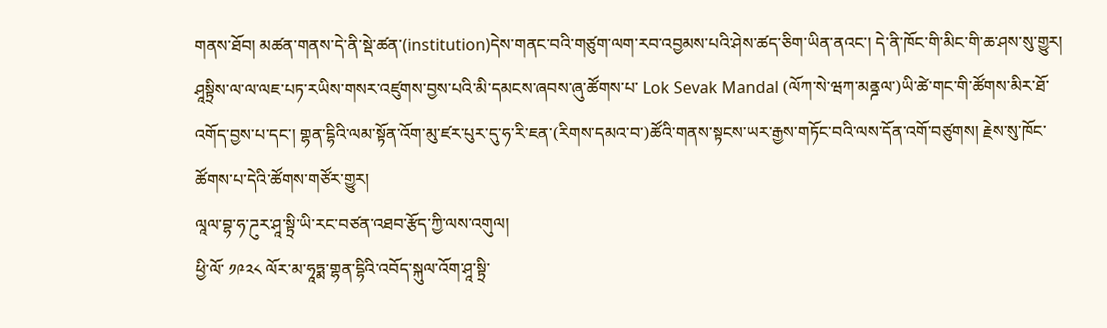གནས་ཐོབ། མཚན་གནས་དེ་ནི་སྡེ་ཚན་(institution)དེས་གནང་བའི་གཙུག་ལག་རབ་འབྱམས་པའི་ཤེས་ཚད་ཅིག་ཡིན་ནའང་། དེ་ནི་ཁོང་གི་མིང་གི་ཆ་ཤས་སུ་གྱུར།
ཤཱསྟྲིས་ལ་ལ་ལཇ་པཏ་རཡིས་གསར་འཛུགས་བྱས་པའི་མི་དམངས་ཞབས་ཞུ་ཚོགས་པ་ Lok Sevak Mandal (ལོཀ་སེ་ཝཀ་མནྜལ་)ཡི་ཚེ་གང་གི་ཚོགས་མིར་ཐོ་འགོད་བྱས་པ་དང་། གྷན་དྷིའི་ལམ་སྟོན་འོག་མུ་ཛར་པུར་དུ་ཧ་རི་ཇན་(རིགས་དམའ་བ་)ཚོའི་གནས་སྟངས་ཡར་རྒྱས་གཏོང་བའི་ལས་དོན་འགོ་བཙུགས། རྗེས་སུ་ཁོང་ཚོགས་པ་དེའི་ཚོགས་གཙོར་གྱུར།
ལཱལ་བྷ་ཧ་ཌུར་ཤཱ་སྟྲི་ཡི་རང་བཙན་འཐབ་རྩོད་ཀྱི་ལས་འགུལ།
ཕྱི་ལོ་ ༡༩༢༨ ལོར་མ་ཧཱཏྨ་གྷན་དྷིའི་འབོད་སྐུལ་འོག་ཤཱ་སྟྲི་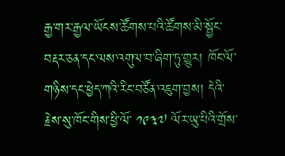རྒྱ་གར་རྒྱལ་ཡོངས་ཚོགས་པའི་ཚོགས་མི་སྦྱོང་བརྡར་ཅན་དང་ལས་འགུལ་བ་ཞིག་ཏུ་གྱུར། ཁོང་ལོ་གཉིས་དང་ཕྱེད་ཀའི་རིང་བཙོན་འཇུག་བྱས། དེའི་རྗེས་སུ་ཁོང་གིས་ཕྱི་ལོ་ ༡༩༣༧ ལོར་ཡུ་པིའི་གྲོས་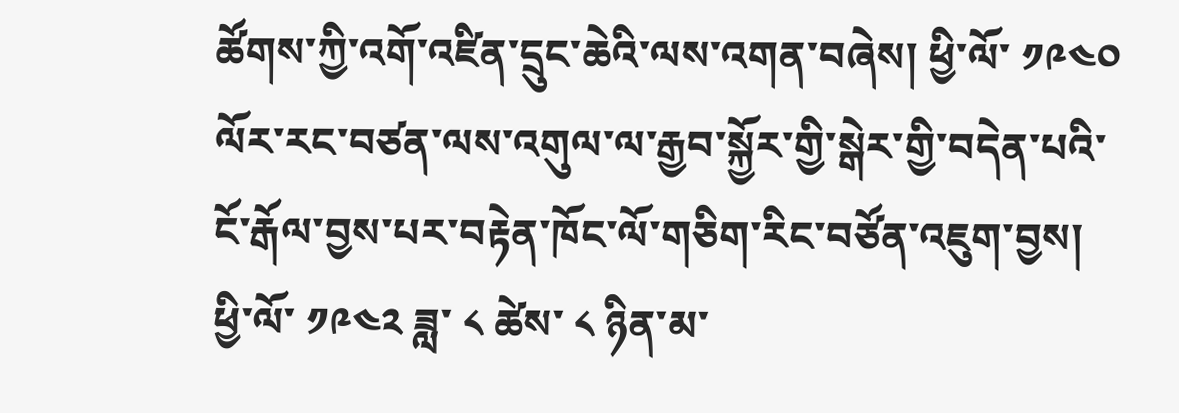ཚོགས་ཀྱི་འགོ་འཛིན་དྲུང་ཆེའི་ལས་འགན་བཞེས། ཕྱི་ལོ་ ༡༩༤༠ ལོར་རང་བཙན་ལས་འགུལ་ལ་རྒྱབ་སྐྱོར་གྱི་སྒེར་གྱི་བདེན་པའི་ངོ་རྒོལ་བྱས་པར་བརྟེན་ཁོང་ལོ་གཅིག་རིང་བཙོན་འཇུག་བྱས།
ཕྱི་ལོ་ ༡༩༤༢ ཟླ་ ༨ ཚེས་ ༨ ཉིན་མ་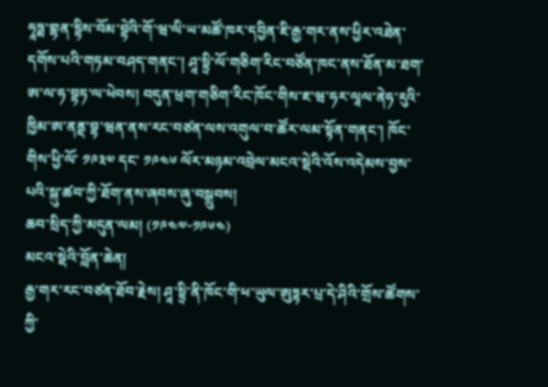ཧཱཏྨ་གྷན་དྷིས་བོམ་བྷེའི་གོ་ཝ་ལི་ཡ་མཚོ་ཁར་དབྱིན་ཇི་རྒྱ་གར་ནས་ཕྱིར་འཐེན་དགོས་པའི་གཏམ་བཤད་གནང་། ཤཱ་སྟྲི་ལོ་གཅིག་རིང་བཙོན་ཁང་ནས་ཐོན་མ་ཐག་ཨ་ལ་ཧ་བྷཏ་ལ་ཕེབས། བདུན་ཕྲག་གཅིག་རིང་ཁོང་གིས་ཇ་ཝ་ཧར་ལཱལ་ནེཧ་རུའི་ཁྱིམ་ཨ་ནནྡ་བྷ་ཝན་ནས་རང་བཙན་ལས་འགུལ་བ་ཚོར་ལམ་སྟོན་གནང་། ཁོང་གིས་ཕྱི་ལོ་ ༡༩༣༧ དང་ ༡༩༤༦ ལོར་མཉམ་འབྲེལ་མངའ་སྡེའི་འོས་འདེམས་བྱས་པའི་སྐུ་ཚབ་ཀྱི་ཐོག་ནས་ཞབས་ཞུ་བསྒྲུབས།
ཆབ་སྲིད་ཀྱི་མདུན་ལམ། (༡༩༤༧-༡༩༦༤)
མངའ་སྡེའི་བློན་ཆེན།
རྒྱ་གར་རང་བཙན་ཐོབ་རྗེས། ཤཱ་སྟྲི་ནི་ཁོང་གི་ཕ་ཡུལ་ཨུཏྟར་པྲ་དེ་ཤིའི་གྲོས་ཚོགས་ཀྱི་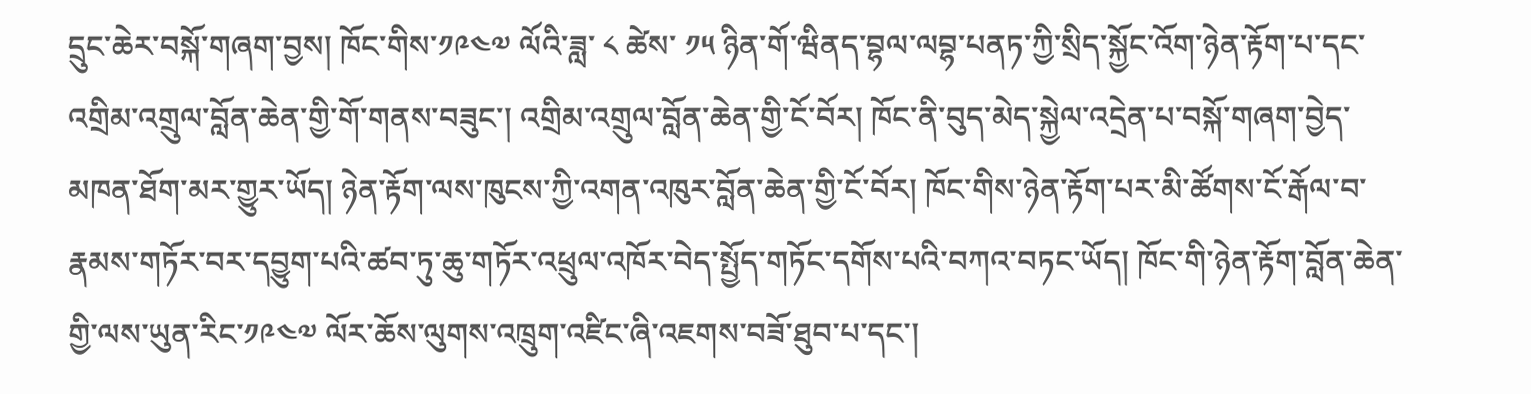དྲུང་ཆེར་བསྐོ་གཞག་བྱས། ཁོང་གིས་༡༩༤༧ ལོའི་ཟླ་ ༨ ཚེས་ ༡༥ ཉིན་གོ་ཝིནད་བྷལ་ལབྷ་པནཏ་ཀྱི་སྲིད་སྐྱོང་འོག་ཉེན་རྟོག་པ་དང་འགྲིམ་འགྲུལ་བློན་ཆེན་གྱི་གོ་གནས་བཟུང་། འགྲིམ་འགྲུལ་བློན་ཆེན་གྱི་ངོ་བོར། ཁོང་ནི་བུད་མེད་སྐྱེལ་འདྲེན་པ་བསྐོ་གཞག་བྱེད་མཁན་ཐོག་མར་གྱུར་ཡོད། ཉེན་རྟོག་ལས་ཁུངས་ཀྱི་འགན་འཁུར་བློན་ཆེན་གྱི་ངོ་བོར། ཁོང་གིས་ཉེན་རྟོག་པར་མི་ཚོགས་ངོ་རྒོལ་བ་རྣམས་གཏོར་བར་དབྱུག་པའི་ཚབ་ཏུ་ཆུ་གཏོར་འཕྲུལ་འཁོར་བེད་སྤྱོད་གཏོང་དགོས་པའི་བཀའ་བཏང་ཡོད། ཁོང་གི་ཉེན་རྟོག་བློན་ཆེན་གྱི་ལས་ཡུན་རིང་༡༩༤༧ ལོར་ཆོས་ལུགས་འཁྲུག་འཛིང་ཞི་འཇགས་བཟོ་ཐུབ་པ་དང་།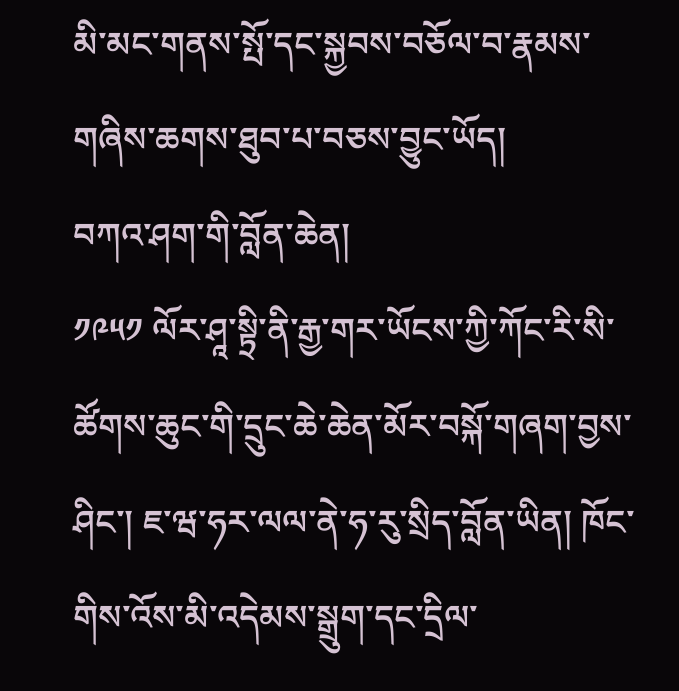མི་མང་གནས་སྤོ་དང་སྐྱབས་བཅོལ་བ་རྣམས་གཞིས་ཆགས་ཐུབ་པ་བཅས་བྱུང་ཡོད།
བཀའ་ཤག་གི་བློན་ཆེན།
༡༩༥༡ ལོར་ཤཱ་སྟྲི་ནི་རྒྱ་གར་ཡོངས་ཀྱི་ཀོང་རི་སི་ཚོགས་ཆུང་གི་དྲུང་ཆེ་ཆེན་མོར་བསྐོ་གཞག་བྱས་ཤིང་། ཇ་ཝ་ཧར་ལལ་ནེ་ཧ་རུ་སྲིད་བློན་ཡིན། ཁོང་གིས་འོས་མི་འདེམས་སྒྲུག་དང་དྲིལ་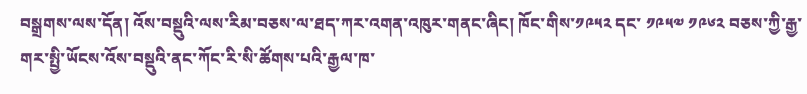བསྒྲགས་ལས་དོན། འོས་བསྡུའི་ལས་རིམ་བཅས་ལ་ཐད་ཀར་འགན་འཁུར་གནང་ཞིང། ཁོང་གིས་༡༩༥༢ དང་ ༡༩༥༧ ༡༩༦༢ བཅས་ཀྱི་རྒྱ་གར་སྤྱི་ཡོངས་འོས་བསྡུའི་ནང་ཀོང་རི་སི་ཚོགས་པའི་རྒྱལ་ཁ་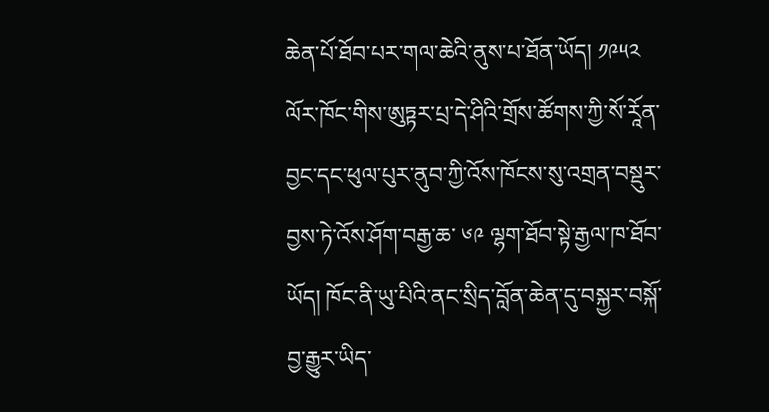ཆེན་པོ་ཐོབ་པར་གལ་ཆེའི་ནུས་པ་ཐོན་ཡོད། ༡༩༥༢ ལོར་ཁོང་གིས་ཨུཏྟར་པྲ་དེ་ཤིའི་གྲོས་ཚོགས་ཀྱི་སོ་རཱོན་བྱང་དང་ཕུལ་པུར་ནུབ་ཀྱི་འོས་ཁོངས་སུ་འགྲན་བསྡུར་བྱས་ཏེ་འོས་ཤོག་བརྒྱ་ཆ་ ༦༩ ལྷག་ཐོབ་སྟེ་རྒྱལ་ཁ་ཐོབ་ཡོད། ཁོང་ནི་ཡུ་པིའི་ནང་སྲིད་བློན་ཆེན་དུ་བསྐྱར་བསྐོ་བྱ་རྒྱུར་ཡིད་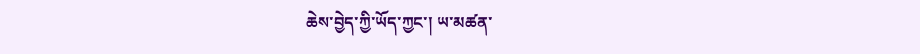ཆེས་བྱེད་ཀྱི་ཡོད་ཀྱང་། ཡ་མཚན་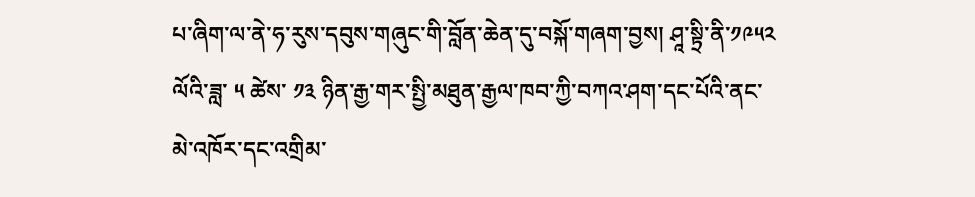པ་ཞིག་ལ་ནེ་ཧ་རུས་དབུས་གཞུང་གི་བློན་ཆེན་དུ་བསྐོ་གཞག་བྱས། ཤཱ་སྟྲི་ནི་༡༩༥༢ ལོའི་ཟླ་ ༥ ཚེས་ ༡༣ ཉིན་རྒྱ་གར་སྤྱི་མཐུན་རྒྱལ་ཁབ་ཀྱི་བཀའ་ཤག་དང་པོའི་ནང་མེ་འཁོར་དང་འགྲིམ་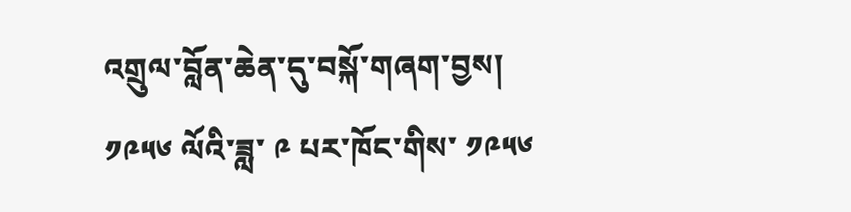འགྲུལ་བློན་ཆེན་དུ་བསྐོ་གཞག་བྱས།
༡༩༥༦ ལོའི་ཟླ་ ༩ པར་ཁོང་གིས་ ༡༩༥༦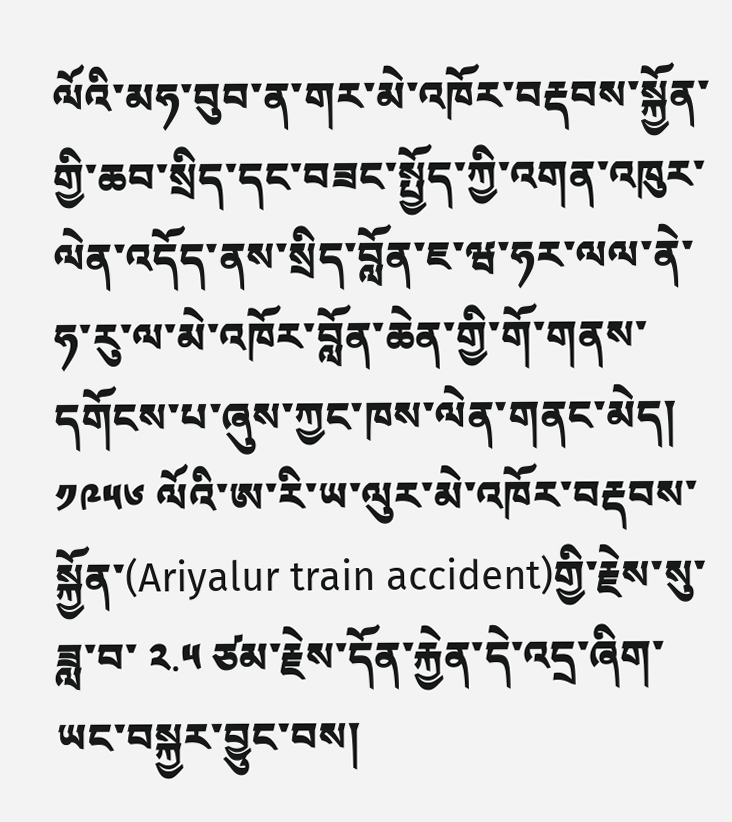ལོའི་མཧ་བུབ་ན་གར་མེ་འཁོར་བརྡབས་སྐྱོན་གྱི་ཆབ་སྲིད་དང་བཟང་སྤྱོད་ཀྱི་འགན་འཁུར་ལེན་འདོད་ནས་སྲིད་བློན་ཇ་ཝ་ཧར་ལལ་ནེ་ཧ་རུ་ལ་མེ་འཁོར་བློན་ཆེན་གྱི་གོ་གནས་དགོངས་པ་ཞུས་ཀྱང་ཁས་ལེན་གནང་མེད། ༡༩༥༦ ལོའི་ཨ་རི་ཡ་ལུར་མེ་འཁོར་བརྡབས་སྐྱོན་(Ariyalur train accident)གྱི་རྗེས་སུ་ཟླ་བ་ ༢.༥ ཙམ་རྗེས་དོན་རྐྱེན་དེ་འདྲ་ཞིག་ཡང་བསྐྱར་བྱུང་བས།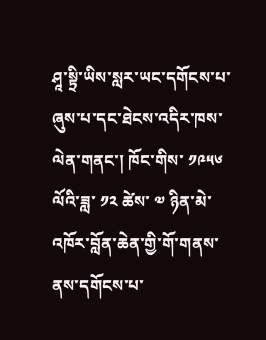ཤཱ་སྟྲི་ཡིས་སླར་ཡང་དགོངས་པ་ཞུས་པ་དང་ཐེངས་འདིར་ཁས་ལེན་གནང་། ཁོང་གིས་ ༡༩༥༦ ལོའི་ཟླ་ ༡༢ ཚེས་ ༧ ཉིན་མེ་འཁོར་བློན་ཆེན་གྱི་གོ་གནས་ནས་དགོངས་པ་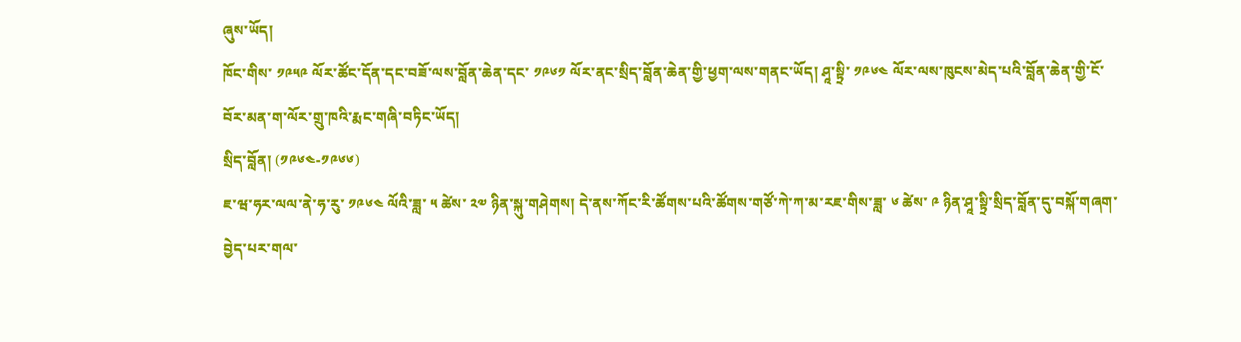ཞུས་ཡོད།
ཁོང་གིས་ ༡༩༥༩ ལོར་ཚོང་དོན་དང་བཟོ་ལས་བློན་ཆེན་དང་ ༡༩༦༡ ལོར་ནང་སྲིད་བློན་ཆེན་གྱི་ཕྱག་ལས་གནང་ཡོད། ཤཱ་སྟྲི་ ༡༩༦༤ ལོར་ལས་ཁུངས་མེད་པའི་བློན་ཆེན་གྱི་ངོ་བོར་མན་ག་ལོར་གྲུ་ཁའི་རྨང་གཞི་བཏིང་ཡོད།
སྲིད་བློན། (༡༩༦༤-༡༩༦༦)
ཇ་ཝ་ཧར་ལལ་ནེ་ཧ་རུ་ ༡༩༦༤ ལོའི་ཟླ་ ༥ ཚེས་ ༢༧ ཉིན་སྐུ་གཤེགས། དེ་ནས་ཀོང་རི་ཚོགས་པའི་ཚོགས་གཙོ་ཀེ་ཀ་མ་རཇ་གིས་ཟླ་ ༦ ཚེས་ ༩ ཉིན་ཤཱ་སྟྲི་སྲིད་བློན་དུ་བསྐོ་གཞག་བྱེད་པར་གལ་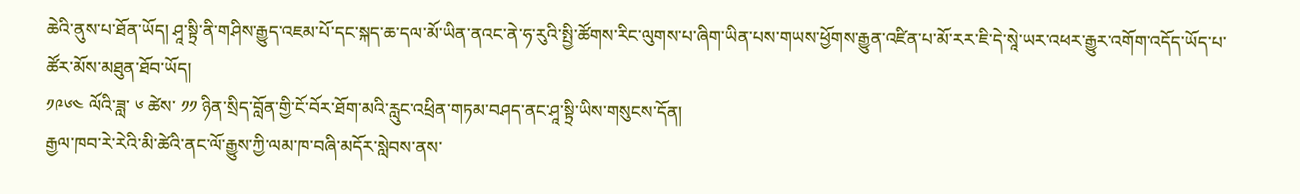ཆེའི་ནུས་པ་ཐོན་ཡོད། ཤཱ་སྟྲི་ནི་གཤིས་རྒྱུད་འཇམ་པོ་དང་སྐད་ཆ་དལ་མོ་ཡིན་ནའང་ནེ་ཧ་རུའི་སྤྱི་ཚོགས་རིང་ལུགས་པ་ཞིག་ཡིན་པས་གཡས་ཕྱོགས་རྒྱུན་འཛིན་པ་མོ་རར་ཇི་དེ་སཱེ་ཡར་འཕར་རྒྱུར་འགོག་འདོད་ཡོད་པ་ཚོར་མོས་མཐུན་ཐོབ་ཡོད།
༡༩༦༤ ལོའི་ཟླ་ ༦ ཚེས་ ༡༡ ཉིན་སྲིད་བློན་གྱི་ངོ་བོར་ཐོག་མའི་རླུང་འཕྲིན་གཏམ་བཤད་ནང་ཤཱ་སྟྲི་ཡིས་གསུངས་དོན།
རྒྱལ་ཁབ་རེ་རེའི་མི་ཚེའི་ནང་ལོ་རྒྱུས་ཀྱི་ལམ་ཁ་བཞི་མདོར་སླེབས་ནས་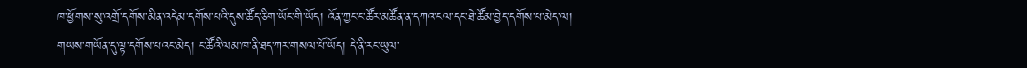ཁ་ཕྱོགས་སུ་འགྲོ་དགོས་མིན་འདེམ་དགོས་པའི་དུས་ཚོད་ཅིག་ཡོང་གི་ཡོད། འོན་ཀྱང་ང་ཚོར་མཚོན་ན་དཀའ་ངལ་དང་ཐེ་ཚོམ་བྱེད་དགོས་པ་མེད་ལ། གཡས་གཡོན་དུ་ལྟ་དགོས་པའང་མེད། ང་ཚོའི་ལམ་ཁ་ནི་ཐད་ཀར་གསལ་པོ་ཡོད། དེ་ནི་རང་ཡུལ་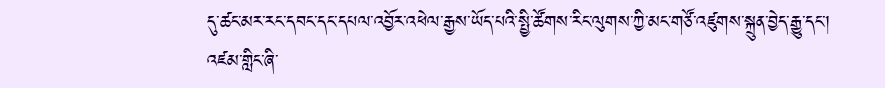དུ་ཚང་མར་རང་དབང་དང་དཔལ་འབྱོར་འཕེལ་རྒྱས་ཡོད་པའི་སྤྱི་ཚོགས་རིང་ལུགས་ཀྱི་མང་གཙོ་འཛུགས་སྐྲུན་བྱེད་རྒྱུ་དང་། འཛམ་གླིང་ཞི་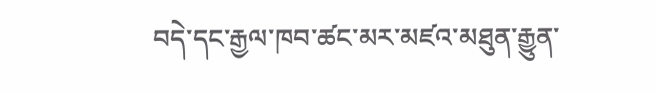བདེ་དང་རྒྱལ་ཁབ་ཚང་མར་མཛའ་མཐུན་རྒྱུན་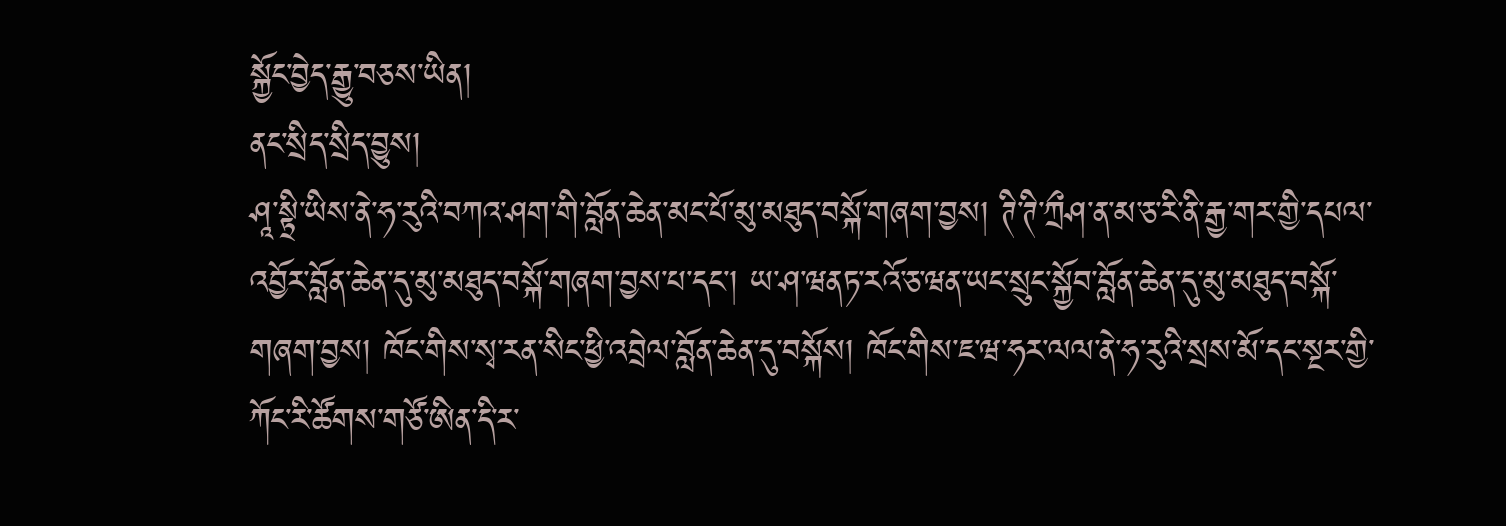སྐྱོང་བྱེད་རྒྱུ་བཅས་ཡིན།
ནང་སྲིད་སྲིད་བྱུས།
ཤཱ་སྟྲི་ཡིས་ནེ་ཧ་རུའི་བཀའ་ཤག་གི་བློན་ཆེན་མང་པོ་མུ་མཐུད་བསྐོ་གཞག་བྱས། ཊི་ཊི་ཀྲྀཤ་ན་མ་ཅ་རི་ནི་རྒྱ་གར་གྱི་དཔལ་འབྱོར་བློན་ཆེན་དུ་མུ་མཐུད་བསྐོ་གཞག་བྱས་པ་དང་། ཡ་ཤ་ཝནཏ་རའོ་ཅ་ཝན་ཡང་སྲུང་སྐྱོབ་བློན་ཆེན་དུ་མུ་མཐུད་བསྐོ་གཞག་བྱས། ཁོང་གིས་སྭ་རན་སིང་ཕྱི་འབྲེལ་བློན་ཆེན་དུ་བསྐོས། ཁོང་གིས་ཇ་ཝ་ཧར་ལལ་ནེ་ཧ་རུའི་སྲས་མོ་དང་སྔར་གྱི་ཀོང་རི་ཚོགས་གཙོ་ཨིན་དི་ར་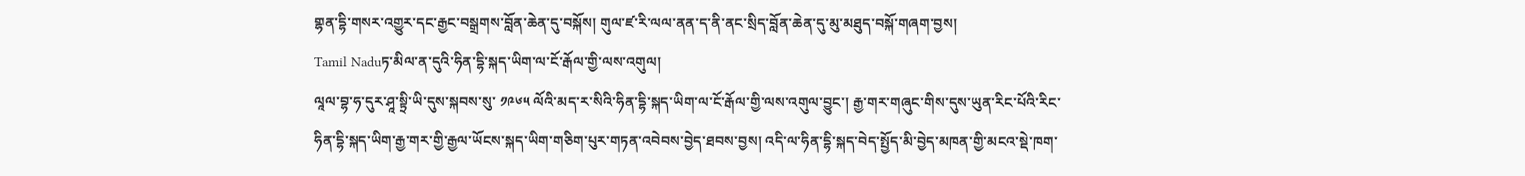གྷན་དྷི་གསར་འགྱུར་དང་རྒྱང་བསྒྲགས་བློན་ཆེན་དུ་བསྐོས། གུལ་ཛ་རི་ལལ་ནན་ད་ནི་ནང་སྲིད་བློན་ཆེན་དུ་མུ་མཐུད་བསྐོ་གཞག་བྱས།
Tamil Naduཏ་མིལ་ན་དུའི་ཧིན་དྷི་སྐད་ཡིག་ལ་ངོ་རྒོལ་གྱི་ལས་འགུལ།
ལཱལ་བྷ་ཧ་དུར་ཤཱ་སྟྲི་ཡི་དུས་སྐབས་སུ་ ༡༩༦༥ ལོའི་མད་ར་སིའི་ཧིན་དྷི་སྐད་ཡིག་ལ་ངོ་རྒོལ་གྱི་ལས་འགུལ་བྱུང་། རྒྱ་གར་གཞུང་གིས་དུས་ཡུན་རིང་པོའི་རིང་ཧིན་དྷི་སྐད་ཡིག་རྒྱ་གར་གྱི་རྒྱལ་ཡོངས་སྐད་ཡིག་གཅིག་པུར་གཏན་འབེབས་བྱེད་ཐབས་བྱས། འདི་ལ་ཧིན་དྷི་སྐད་བེད་སྤྱོད་མི་བྱེད་མཁན་གྱི་མངའ་སྡེ་ཁག་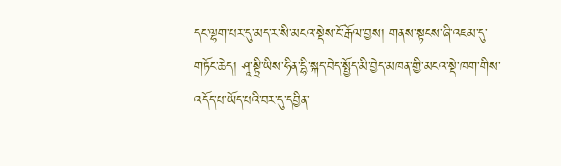དང་ལྷག་པར་དུ་མད་ར་སི་མངའ་སྡེས་ངོ་རྒོལ་བྱས། གནས་སྟངས་ཞི་འཇམ་དུ་གཏོང་ཆེད། ཤཱ་སྟྲི་ཡིས་ཧིན་དྷི་སྐད་བེད་སྤྱོད་མི་བྱེད་མཁན་གྱི་མངའ་སྡེ་ཁག་གིས་འདོད་པ་ཡོད་པའི་བར་དུ་དབྱིན་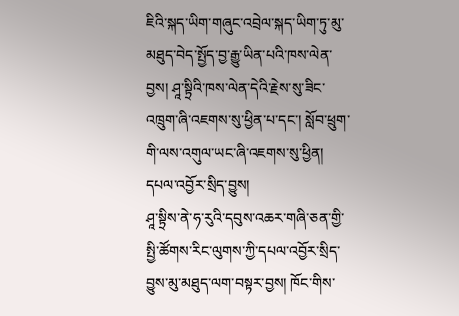ཇིའི་སྐད་ཡིག་གཞུང་འབྲེལ་སྐད་ཡིག་ཏུ་མུ་མཐུད་བེད་སྤྱོད་བྱ་རྒྱུ་ཡིན་པའི་ཁས་ལེན་བྱས། ཤཱ་སྟྲིའི་ཁས་ལེན་དེའི་རྗེས་སུ་ཟིང་འཁྲུག་ཞི་འཇགས་སུ་ཕྱིན་པ་དང་། སློབ་ཕྲུག་གི་ལས་འགུལ་ཡང་ཞི་འཇགས་སུ་ཕྱིན།
དཔལ་འབྱོར་སྲིད་བྱུས།
ཤཱ་སྟྲིས་ནེ་ཧ་རུའི་དབུས་འཆར་གཞི་ཅན་གྱི་སྤྱི་ཚོགས་རིང་ལུགས་ཀྱི་དཔལ་འབྱོར་སྲིད་བྱུས་མུ་མཐུད་ལག་བསྟར་བྱས། ཁོང་གིས་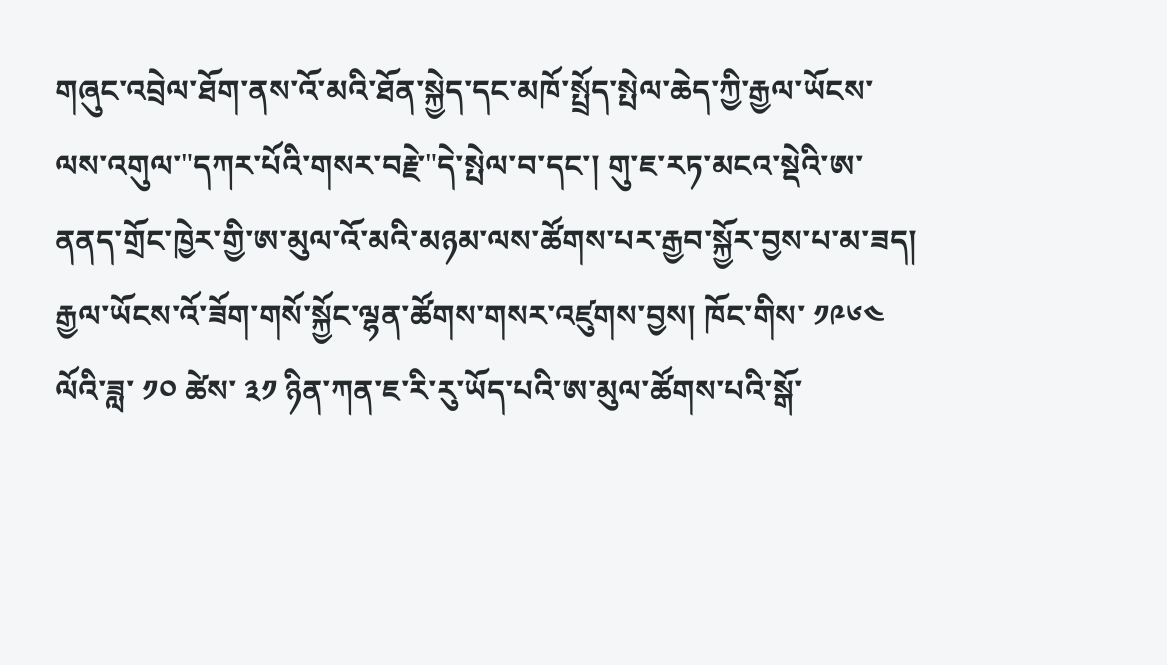གཞུང་འབྲེལ་ཐོག་ནས་འོ་མའི་ཐོན་སྐྱེད་དང་མཁོ་སྤྲོད་སྤེལ་ཆེད་ཀྱི་རྒྱལ་ཡོངས་ལས་འགུལ་"དཀར་པོའི་གསར་བརྗེ་"དེ་སྤེལ་བ་དང་། གུ་ཇ་རཏ་མངའ་སྡེའི་ཨ་ནནད་གྲོང་ཁྱེར་གྱི་ཨ་མུལ་འོ་མའི་མཉམ་ལས་ཚོགས་པར་རྒྱབ་སྐྱོར་བྱས་པ་མ་ཟད། རྒྱལ་ཡོངས་འོ་ཟོག་གསོ་སྐྱོང་ལྷན་ཚོགས་གསར་འཛུགས་བྱས། ཁོང་གིས་ ༡༩༦༤ ལོའི་ཟླ་ ༡༠ ཚེས་ ༣༡ ཉིན་ཀན་ཇ་རི་རུ་ཡོད་པའི་ཨ་མུལ་ཚོགས་པའི་སྒོ་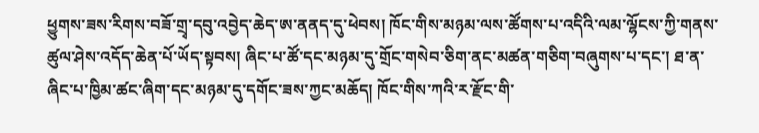ཕྱུགས་ཟས་རིགས་བཟོ་གྲྭ་དབུ་འབྱེད་ཆེད་ཨ་ནནད་དུ་ཕེབས། ཁོང་གིས་མཉམ་ལས་ཚོགས་པ་འདིའི་ལམ་ལྷོངས་ཀྱི་གནས་ཚུལ་ཤེས་འདོད་ཆེན་པོ་ཡོད་སྟབས། ཞིང་པ་ཚོ་དང་མཉམ་དུ་གྲོང་གསེབ་ཅིག་ནང་མཚན་གཅིག་བཞུགས་པ་དང་། ཐ་ན་ཞིང་པ་ཁྱིམ་ཚང་ཞིག་དང་མཉམ་དུ་དགོང་ཟས་ཀྱང་མཆོད། ཁོང་གིས་ཀའི་ར་རྫོང་གི་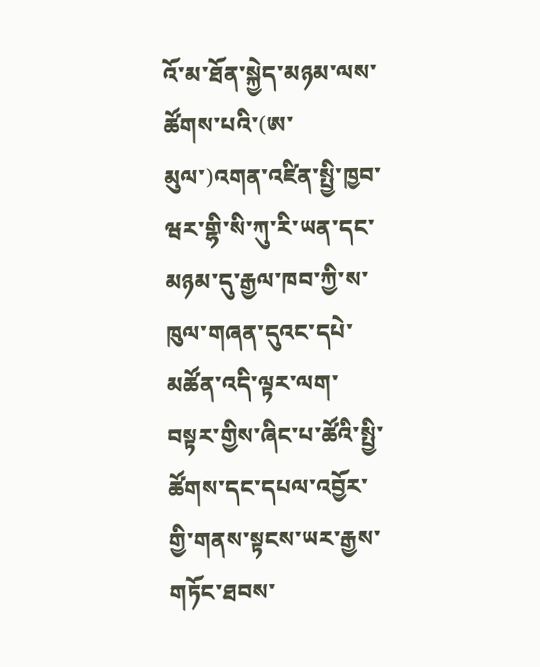འོ་མ་ཐོན་སྐྱེད་མཉམ་ལས་ཚོགས་པའི་(ཨ་མུལ་)འགན་འཛིན་སྤྱི་ཁྱབ་ཝར་གྷི་སི་ཀུ་རི་ཡན་དང་མཉམ་དུ་རྒྱལ་ཁབ་ཀྱི་ས་ཁུལ་གཞན་དུའང་དཔེ་མཚོན་འདི་ལྟར་ལག་བསྟར་གྱིས་ཞིང་པ་ཚོའི་སྤྱི་ཚོགས་དང་དཔལ་འབྱོར་གྱི་གནས་སྟངས་ཡར་རྒྱས་གཏོང་ཐབས་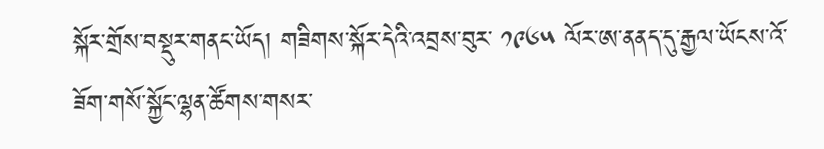སྐོར་གྲོས་བསྡུར་གནང་ཡོད། གཟིགས་སྐོར་དེའི་འབྲས་བུར་ ༡༩༦༥ ལོར་ཨ་ནནད་དུ་རྒྱལ་ཡོངས་འོ་ཟོག་གསོ་སྐྱོང་ལྷན་ཚོགས་གསར་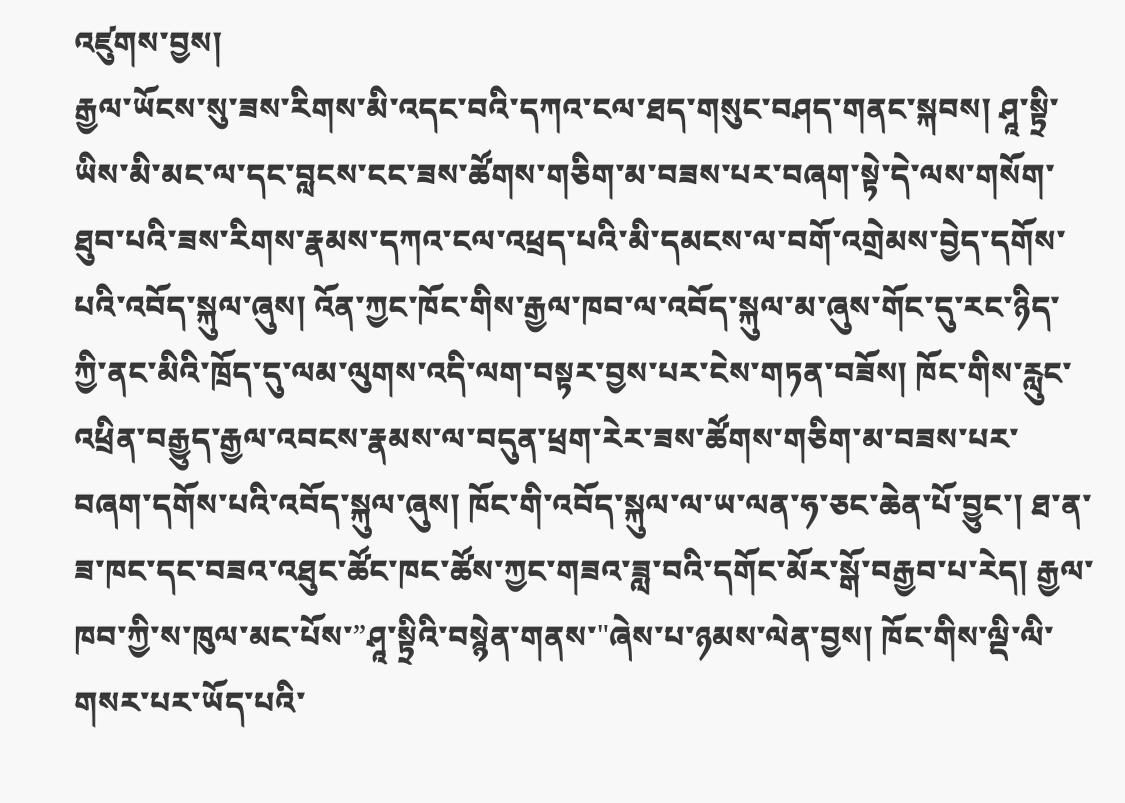འཛུགས་བྱས།
རྒྱལ་ཡོངས་སུ་ཟས་རིགས་མི་འདང་བའི་དཀའ་ངལ་ཐད་གསུང་བཤད་གནང་སྐབས། ཤཱ་སྟྲི་ཡིས་མི་མང་ལ་དང་བླངས་ངང་ཟས་ཚོགས་གཅིག་མ་བཟས་པར་བཞག་སྟེ་དེ་ལས་གསོག་ཐུབ་པའི་ཟས་རིགས་རྣམས་དཀའ་ངལ་འཕྲད་པའི་མི་དམངས་ལ་བགོ་འགྲེམས་བྱེད་དགོས་པའི་འབོད་སྐུལ་ཞུས། འོན་ཀྱང་ཁོང་གིས་རྒྱལ་ཁབ་ལ་འབོད་སྐུལ་མ་ཞུས་གོང་དུ་རང་ཉིད་ཀྱི་ནང་མིའི་ཁྲོད་དུ་ལམ་ལུགས་འདི་ལག་བསྟར་བྱས་པར་ངེས་གཏན་བཟོས། ཁོང་གིས་རླུང་འཕྲིན་བརྒྱུད་རྒྱལ་འབངས་རྣམས་ལ་བདུན་ཕྲག་རེར་ཟས་ཚོགས་གཅིག་མ་བཟས་པར་བཞག་དགོས་པའི་འབོད་སྐུལ་ཞུས། ཁོང་གི་འབོད་སྐུལ་ལ་ཡ་ལན་ཧ་ཅང་ཆེན་པོ་བྱུང་། ཐ་ན་ཟ་ཁང་དང་བཟའ་འཐུང་ཚོང་ཁང་ཚོས་ཀྱང་གཟའ་ཟླ་བའི་དགོང་མོར་སྒོ་བརྒྱབ་པ་རེད། རྒྱལ་ཁབ་ཀྱི་ས་ཁུལ་མང་པོས་”ཤཱ་སྟྲིའི་བསྙེན་གནས་"ཞེས་པ་ཉམས་ལེན་བྱས། ཁོང་གིས་ལྡི་ལི་གསར་པར་ཡོད་པའི་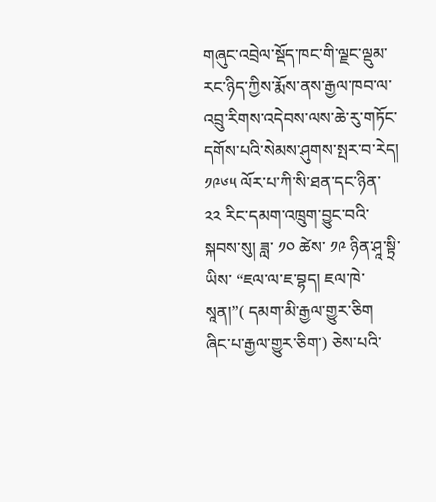གཞུང་འབྲེལ་སྡོད་ཁང་གི་ལྗང་ལྡུམ་རང་ཉིད་ཀྱིས་རྨོས་ནས་རྒྱལ་ཁབ་ལ་འབྲུ་རིགས་འདེབས་ལས་ཆེ་རུ་གཏོང་དགོས་པའི་སེམས་ཤུགས་སྤར་བ་རེད།
༡༩༦༥ ལོར་པ་ཀི་སི་ཐན་དང་ཉིན་ ༢༢ རིང་དམག་འཁྲུག་བྱུང་བའི་སྐབས་སུ། ཟླ་ ༡༠ ཚེས་ ༡༩ ཉིན་ཤཱ་སྟྲི་ཡིས་ “ཇལ་ལ་ཇ་བྷད། ཇལ་ཁེ་སཱན།”( དམག་མི་རྒྱལ་གྱུར་ཅིག ཞིང་པ་རྒྱལ་གྱུར་ཅིག་) ཅེས་པའི་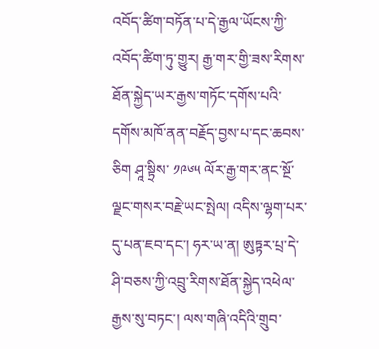འབོད་ཚིག་བཏོན་པ་དེ་རྒྱལ་ཡོངས་ཀྱི་འབོད་ཚིག་ཏུ་གྱུར། རྒྱ་གར་གྱི་ཟས་རིགས་ཐོན་སྐྱེད་ཡར་རྒྱས་གཏོང་དགོས་པའི་དགོས་མཁོ་ནན་བརྗོད་བྱས་པ་དང་ཆབས་ཅིག ཤཱ་སྟྲིས་ ༡༩༦༥ ལོར་རྒྱ་གར་ནང་སྔོ་ལྗང་གསར་བརྗེ་ཡང་སྤེལ། འདིས་ལྷག་པར་དུ་པན་ཇབ་དང་། ཧར་ཡ་ན། ཨུཏྟར་པྲ་དེ་ཤི་བཅས་ཀྱི་འབྲུ་རིགས་ཐོན་སྐྱེད་འཕེལ་རྒྱས་སུ་བཏང་། ལས་གཞི་འདིའི་གྲུབ་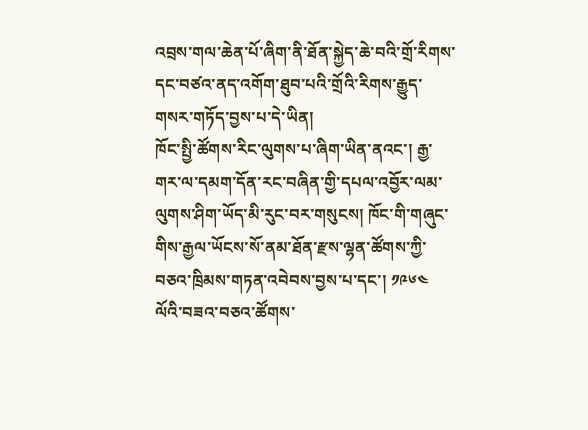འབྲས་གལ་ཆེན་པོ་ཞིག་ནི་ཐོན་སྐྱེད་ཆེ་བའི་གྲོ་རིགས་དང་བཙའ་ནད་འགོག་ཐུབ་པའི་གྲོའི་རིགས་རྒྱུད་གསར་གཏོད་བྱས་པ་དེ་ཡིན།
ཁོང་སྤྱི་ཚོགས་རིང་ལུགས་པ་ཞིག་ཡིན་ནའང་། རྒྱ་གར་ལ་དམག་དོན་རང་བཞིན་གྱི་དཔལ་འབྱོར་ལམ་ལུགས་ཤིག་ཡོད་མི་རུང་བར་གསུངས། ཁོང་གི་གཞུང་གིས་རྒྱལ་ཡོངས་སོ་ནམ་ཐོན་རྫས་ལྷན་ཚོགས་ཀྱི་བཅའ་ཁྲིམས་གཏན་འབེབས་བྱས་པ་དང་། ༡༩༦༤ ལོའི་བཟའ་བཅའ་ཚོགས་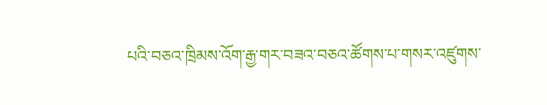པའི་བཅའ་ཁྲིམས་འོག་རྒྱ་གར་བཟའ་བཅའ་ཚོགས་པ་གསར་འཛུགས་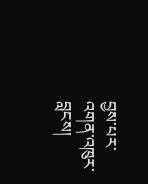བྱས་པར་འགན་འཁུར་བླངས།